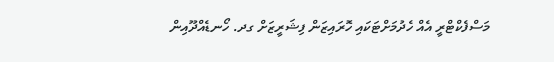މަސްފެކްޓްރީ އެއް ހެދުމަށްޓަކައި ހޮރައިޒަން ފިޝަރީޒަށް ގދ. ހޯނޑެއްދޫއިން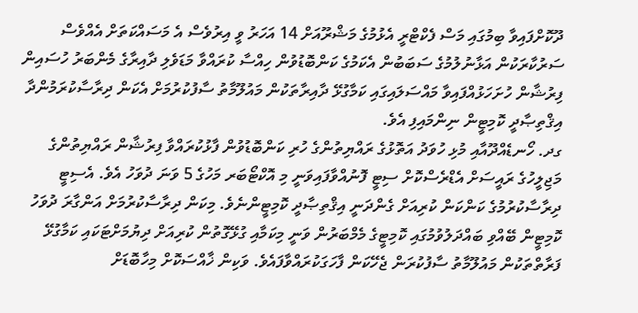ދޫކޮށްފައިވާ ބިމުގައި މަސް ފެކްޓްރީ އެޅުމުގެ މަޝްރޫއަށް 14 އަހަރު ވީ އިރުވެސް އެ މަސައްކަތަށް އެއްވެސް ސަރުކާރަކުން އަޅާނުލުމުގެ ސަބަބުން އެކަމުގެ ކަންބޮޑުވުން ހިއްސާ ކުރައްވާ މަޑަވެލި ދާއިރާގެ މެންބަރު ހުސައިން ފިރުޝާން ހުށަހަޅުއްފައިވާ މައްސަލައިގައި ކަމާގުޅޭ ދާއިރާތަކުން މައުލޫމާތު ސާފުކުރުމަށް އެކަން ދިރާސާކުރަމުންދާ އިޤްތިޞާދީ ކޮމިޓީން ނިންމައިފި އެވެ.
ގދ. ހޯނޑެއްދޫއާއި މުޅި ހުވަދު އަތޮޅުގެ ރައްޔިތުންގެ ހުރި ކަންބޮޑުވުން ފާޅުކުރައްވާ ފިރުޝާން ރައްޔިތުންގެ މަޖިލީހުގެ ރައީސަށް އެޑްރެސްކޮށް ސިޓީ ފޮނުއްވާފައިވަނީ މި އޮކްޓޯބަރ މަހުގެ 5 ވަނަ ދުވަހު އެވެ. އެސިޓީ ދިރާސާކުރުމުގެ ކަންކަން ކުރިއަށް ގެންދަނީ އިޤްތިޞާދީ ކޮމިޓީންނެވެ. މިކަން ދިރާސާކުރުމަށް އަންގާރަ ދުވަހު ކޮމިޓީން ބޭއްވި ބައްދަލުވުމުގައި ކޮމިޓީގެ މެމްބަރުން ވަނީ މިކަމާއި ގުޅޭގޮތުން ކުރިއަށް ދިޔުމަށްޓަކައި ކަމާގުޅޭ ފަރާތްތަކުން މައުލޫމާތު ސާފުކުރަން ޖެހޭކަން ފާހަގަކުރައްވާފައެވެ. ވަކިން ޚާއްސަކޮށް މިހާބޮޑަށް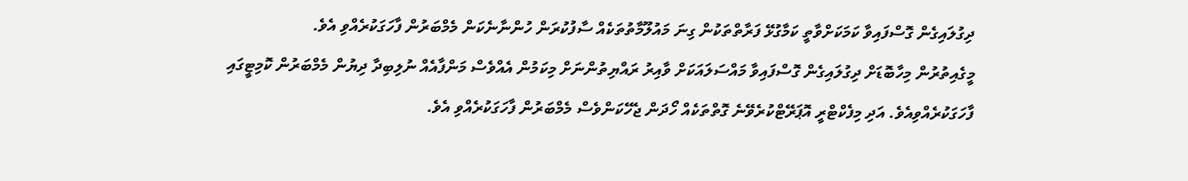ދިގުލައިގެން ގޮސްފައިވާ ކަމަކަށްވާތީ ކަމާގުޅޭ ފަރާތްތަކުން ގިނަ މައުލޫމާތުތަކެއް ސާފުކުރަން ހުންނާނެކަން މެމްބަރުން ފާހަގަކުރެއްވި އެވެ.
މީގެއިތުރުން މިހާބޮޑަށް ދިގުލައިގެން ގޮސްފައިވާ މައްސަލައަކަށް ވާއިރު ރައްޔިތުންނަށް މިކަމުން އެއްވެސް މަންފާއެއް ނުލިބިދާ ދިޔުން މެމްބަރުން ކޮމިޓީގައި ފާހަގަކުރެއްވިއެވެ. އަދި މިފެކްޓްރީ އޮޕަރޭޓްކުރެވޭނެ ގޮތްތަކެއް ހޯދަން ޖެހޭކަންވެސް މެމްބަރުން ފާހަގަކުރެއްވި އެވެ.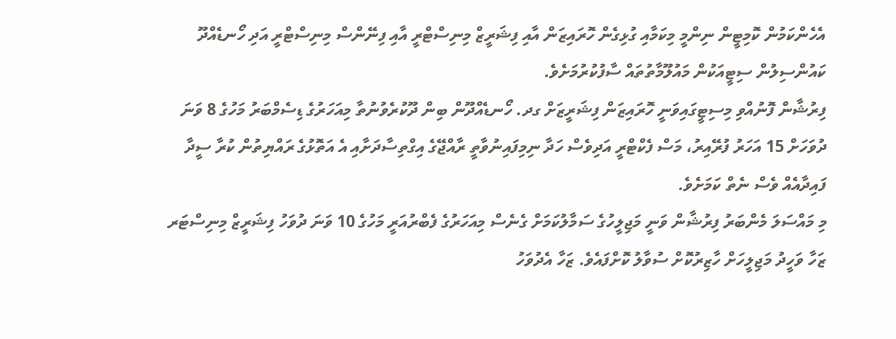އެހެންކަމުން ކޮމިޓީން ނިންމީ މިކަމާއި ގުޅިގެން ހޮރައިޒަން އާއި ފިޝަރީޒް މިނިސްޓްރީ އާއި ފިނޭންސް މިނިސްޓްރީ އަދި ހޯނޑެއްދޫ ކައުންސިލުން ސިޓީއަކުން މައުލޫމާތުތައް ސާފުކުރުމަށެވެ.
ފިރުޝާން ފޮނުއްވި މިސިޓީގައިވަނީ ހޮރައިޒަން ފިޝަރީޒަށް ގދ. ހޯނޑެއްދޫން ބިން ދޫކުރެވުނުތާ މިއަހަރުގެ ޑިސެމްބަރު މަހުގެ 8 ވަނަ ދުވަހަށް 15 އަހަރު ފުރޭއިރު، މަސް ފެކްޓްރީ އަދިވެސް ހަދާ ނިމިފައިނުވާތީ ރާއްޖޭގެ އިގްތިސާދަށާއި އެ އަތޮޅުގެ ރައްޔިތުން ކުރާ ސީދާ ފައިދާއެއް ވެސް ނެތް ކަމަށެވެ.
މި މައްސަލަ މެންބަރު ފިރުޝާން ވަނީ މަޖިލީހުގެ ސަމާލުކަމަށް ގެނެސް މިއަހަރުގެ ފެބްރުއަރީ މަހުގެ 10 ވަނަ ދުވަހު ފިޝަރީޒް މިނިސްޓަރ ޒަހާ ވަހީދު މަޖިލީހަށް ހާޒިރުކޮށް ސުވާލު ކޮށްފައެވެ. ޒަހާ އެދުވަހު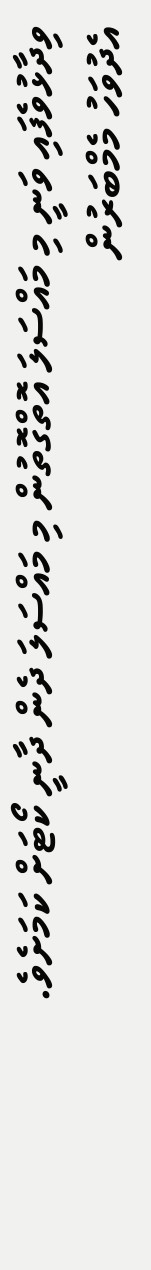ވިދާޅުވެފައި ވަނީ މި މައްސަލަ އޮތްގޮތުން މި މައްސަލަ ދެން ދާނީ ކޯޓަށް ކަމަށެވެ.
އެދުވަހު މެމްބަރުން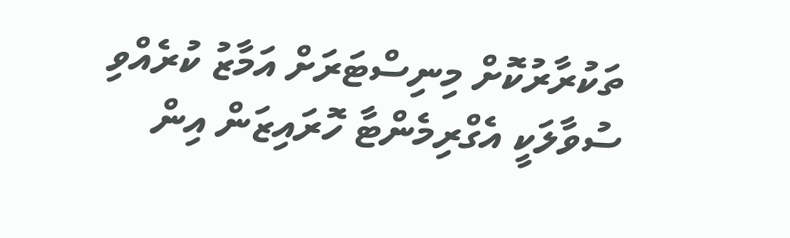ތަކުރާރުކޮށް މިނިސްޓަރަށް އަމާޒު ކުރެއްވި ސުވާލަކީ އެގްރިމެންޓާ ހޮރައިޒަން އިން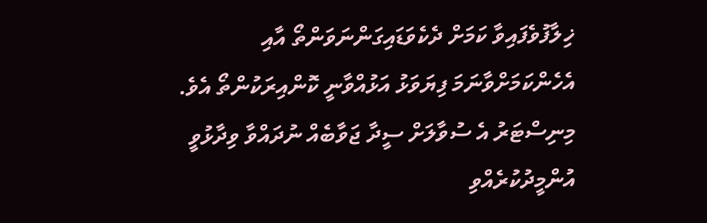ޚިލާފުވެފައިވާ ކަމަށް ދެކެވަޑައިގަންނަވަންތޯ އާއި އެހެންކަމަށްވާނަމަ ފިޔަވަޅު އަޅުއްވާނީ ކޮންއިރަކުންތޯ އެވެ. މިނިސްޓަރު އެ ސުވާލަށް ސީދާ ޖަވާބެއް ނުދައްވާ ވިދާޅުވީ އުންމީދުކުރެއްވި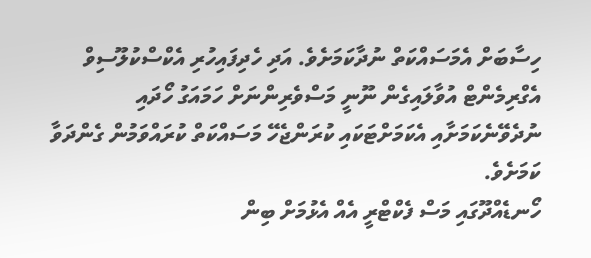ހިސާބަށް އެމަސައްކަތް ނުދާކަމަށެވެ. އަދި ހެދިފައިހުރި އެކްސްކުލޫސިވް އެގްރިމެންޓް އުވާލައިގެން ނޫނީ މަސްވެރިންނަށް ހަމައަގު ހޯދައި ނުދެވޭނެކަމަށާއި އެކަމަށްޓަކައި ކުރަންޖެހޭ މަސައްކަތް ކުރައްވަމުން ގެންދަވާ ކަމަށެވެ.
ހޯނޑެއްދޫގައި މަސް ފެކްޓްރީ އެއް އެޅުމަށް ބިން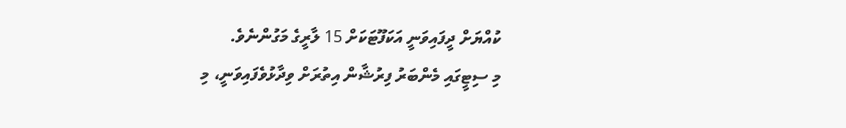ކުއްޔަށް ދީފައިވަނީ އަކަފޫޓަކަށް 15 ލާރީގެ މަގުންނެވެ.
މި ސިޓީގައި މެންބަރު ފިރުޝާން އިތުރަށް ވިދާޅުވެފައިވަނީ، މި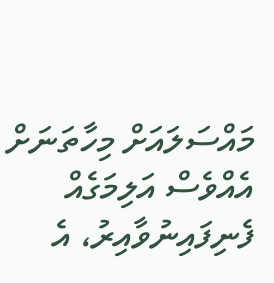މައްސަލައަށް މިހާތަނަށް އެއްވެސް އަލިމަގެއް ފެނިފައިނުވާއިރު، އެ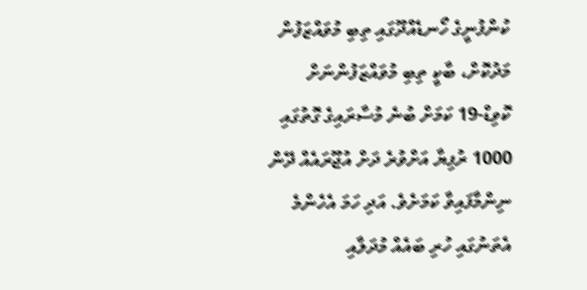ކުންފުނީގެ ހޯނޑެއްދޫގައި ތިބި މުވައްޒަފުން މަދުކޮށް، ބާކީ ތިބި މުވައްޒަފުންނަށް ކޮވިޑް-19 ކަމަށް ބުނެ މުސާރައިގެ ގޮތުގައި 1000 ރުފިޔާ އަށްވުރެ ދަށް އުޖޫރައެއް ދޭން ނިންމާފައިވާ ކަމަށެވެ. އަދި ހަމަ އެހެންމެ އެތަނުގައި ހުރި ބައެއް މުދަލާއި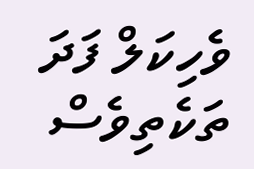ވެހިކަލް ފަދަ ތަކެތިވެސް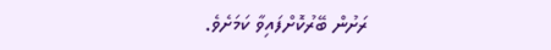ރަށުން ބޭރުކޮށްފައިވާ ކަމަށެވެ.